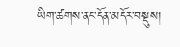ཡིག་ཚགས་ནང་དོན་མདོར་བསྡུས།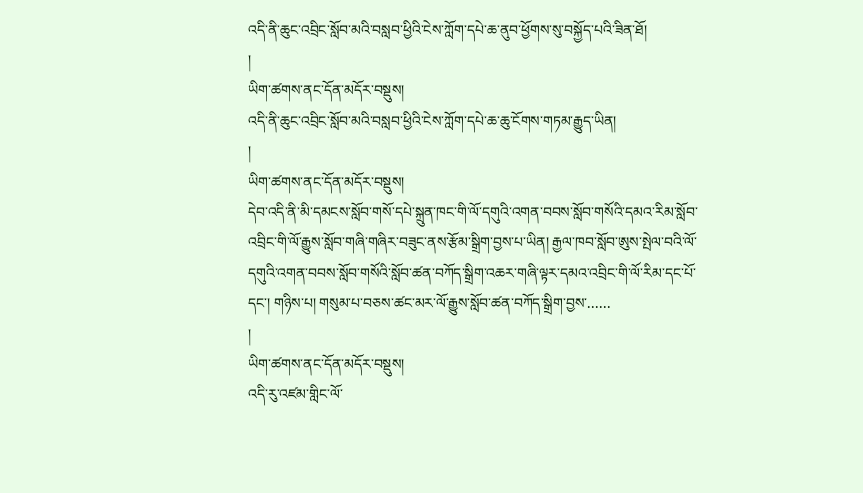འདི་ནི་ཆུང་འབྲིང་སློབ་མའི་བསླབ་ཕྱིའི་ངེས་ཀློག་དཔེ་ཆ་ནུབ་ཕྱོགས་སུ་བསྐྱོད་པའི་ཟིན་ཐོ།
།
ཡིག་ཚགས་ནང་དོན་མདོར་བསྡུས།
འདི་ནི་ཆུང་འབྲིང་སློབ་མའི་བསླབ་ཕྱིའི་ངེས་ཀློག་དཔེ་ཆ་ཆུ་ངོགས་གཏམ་རྒྱུད་ཡིན།
།
ཡིག་ཚགས་ནང་དོན་མདོར་བསྡུས།
དེབ་འདི་ནི་མི་དམངས་སློབ་གསོ་དཔེ་སྐྲུན་ཁང་གི་ལོ་དགུའི་འགན་བབས་སློབ་གསོའི་དམའ་རིམ་སློབ་འབྲིང་གི་ལོ་རྒྱུས་སློབ་གཞི་གཞིར་བཟུང་ནས་རྩོམ་སྒྲིག་བྱས་པ་ཡིན། རྒྱལ་ཁབ་སློབ་ཨུས་སྤེལ་བའི་ལོ་དགུའི་འགན་བབས་སློབ་གསོའི་སློབ་ཚན་བཀོད་སྒྲིག་འཆར་གཞི་ལྟར་དམའ་འབྲིང་གི་ལོ་རིམ་དང་པོ་དང་། གཉིས་པ། གསུམ་པ་བཅས་ཚང་མར་ལོ་རྒྱུས་སློབ་ཚན་བཀོད་སྒྲིག་བྱས་......
།
ཡིག་ཚགས་ནང་དོན་མདོར་བསྡུས།
འདི་རུ་འཛམ་གླིང་ལོ་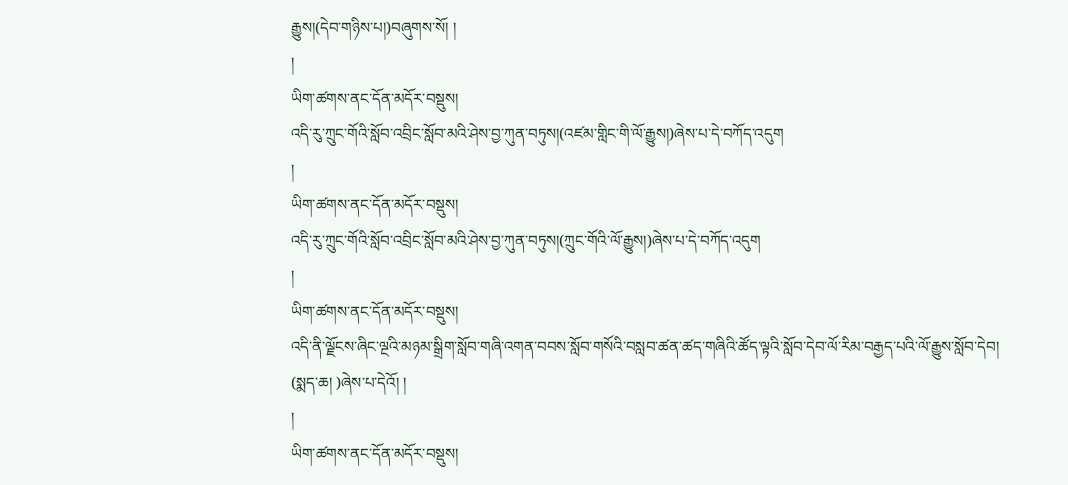རྒྱུས།(དེབ་གཉིས་པ།)བཞུགས་སོ། །
།
ཡིག་ཚགས་ནང་དོན་མདོར་བསྡུས།
འདི་རུ་ཀྲུང་གོའི་སློབ་འབྲིང་སློབ་མའི་ཤེས་བྱ་ཀུན་བཏུས།(འཛམ་གླིང་གི་ལོ་རྒྱུས།)ཞེས་པ་དེ་བཀོད་འདུག
།
ཡིག་ཚགས་ནང་དོན་མདོར་བསྡུས།
འདི་རུ་ཀྲུང་གོའི་སློབ་འབྲིང་སློབ་མའི་ཤེས་བྱ་ཀུན་བཏུས།(ཀྲུང་གོའི་ལོ་རྒྱུས།)ཞེས་པ་དེ་བཀོད་འདུག
།
ཡིག་ཚགས་ནང་དོན་མདོར་བསྡུས།
འདི་ནི་ལྗོངས་ཞིང་ལྔའི་མཉམ་སྒྲིག་སློབ་གཞི་འགན་བབས་སློབ་གསོའི་བསླབ་ཚན་ཚད་གཞིའི་ཚོད་ལྟའི་སློབ་དེབ་ལོ་རིམ་བརྒྱད་པའི་ལོ་རྒྱུས་སློབ་དེབ། (སྨད་ཆ། )ཞེས་པ་དེའོ། །
།
ཡིག་ཚགས་ནང་དོན་མདོར་བསྡུས།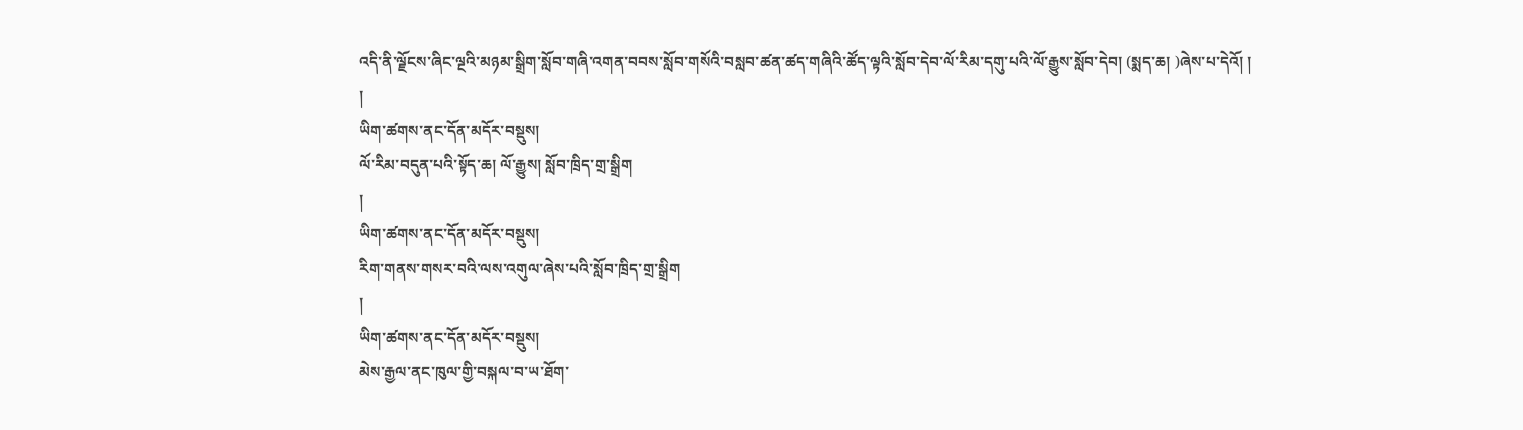འདི་ནི་ལྗོངས་ཞིང་ལྔའི་མཉམ་སྒྲིག་སློབ་གཞི་འགན་བབས་སློབ་གསོའི་བསླབ་ཚན་ཚད་གཞིའི་ཚོད་ལྟའི་སློབ་དེབ་ལོ་རིམ་དགུ་པའི་ལོ་རྒྱུས་སློབ་དེབ། (སྨད་ཆ། )ཞེས་པ་དེའོ། །
།
ཡིག་ཚགས་ནང་དོན་མདོར་བསྡུས།
ལོ་རིམ་བདུན་པའི་སྟོད་ཆ། ལོ་རྒྱུས། སློབ་ཁྲིད་གྲ་སྒྲིག
།
ཡིག་ཚགས་ནང་དོན་མདོར་བསྡུས།
རིག་གནས་གསར་བའི་ལས་འགུལ་ཞེས་པའི་སློབ་ཁྲིད་གྲ་སྒྲིག
།
ཡིག་ཚགས་ནང་དོན་མདོར་བསྡུས།
མེས་རྒྱལ་ནང་ཁུལ་གྱི་བསྐལ་བ་ཡ་ཐོག་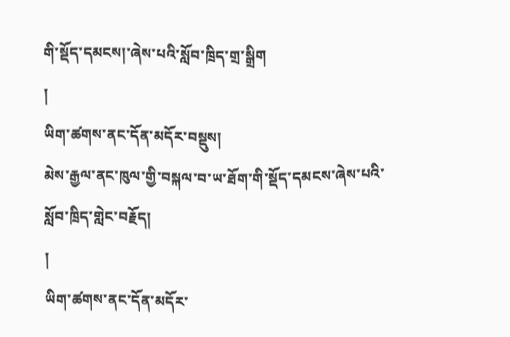གི་སྡོད་དམངས།་ཞེས་པའི་སློབ་ཁྲིད་གྲ་སྒྲིག
།
ཡིག་ཚགས་ནང་དོན་མདོར་བསྡུས།
མེས་རྒྱལ་ནང་ཁུལ་གྱི་བསྐལ་བ་ཡ་ཐོག་གི་སྡོད་དམངས་ཞེས་པའི་སློབ་ཁྲིད་གླེང་བརྗོད།
།
ཡིག་ཚགས་ནང་དོན་མདོར་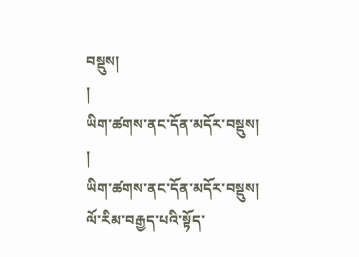བསྡུས།
།
ཡིག་ཚགས་ནང་དོན་མདོར་བསྡུས།
།
ཡིག་ཚགས་ནང་དོན་མདོར་བསྡུས།
ལོ་རིམ་བརྒྱད་པའི་སྟོད་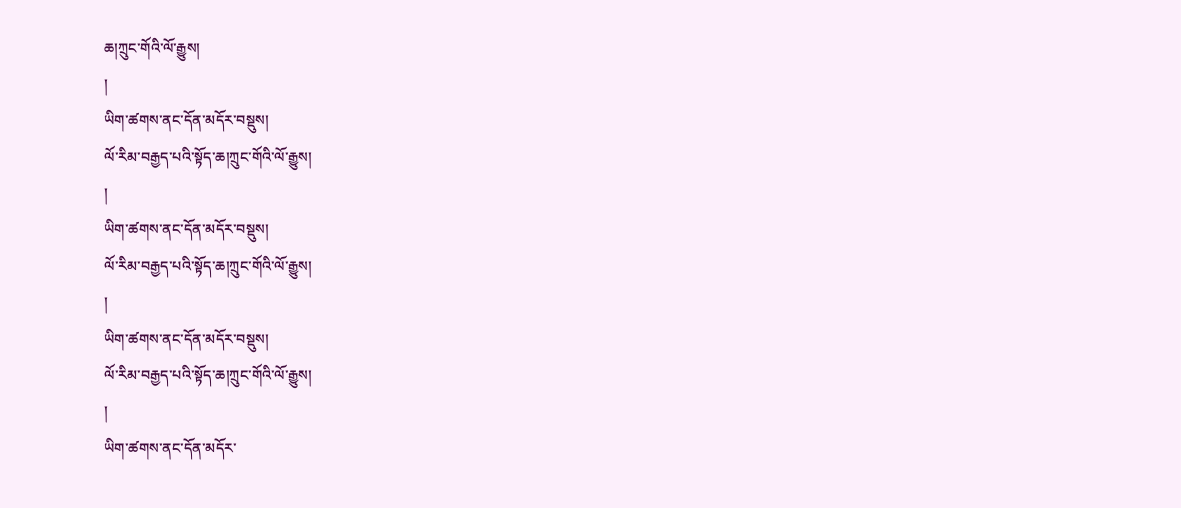ཆ།ཀྲུང་གོའི་ལོ་རྒྱུས།
།
ཡིག་ཚགས་ནང་དོན་མདོར་བསྡུས།
ལོ་རིམ་བརྒྱད་པའི་སྟོད་ཆ།ཀྲུང་གོའི་ལོ་རྒྱུས།
།
ཡིག་ཚགས་ནང་དོན་མདོར་བསྡུས།
ལོ་རིམ་བརྒྱད་པའི་སྟོད་ཆ།ཀྲུང་གོའི་ལོ་རྒྱུས།
།
ཡིག་ཚགས་ནང་དོན་མདོར་བསྡུས།
ལོ་རིམ་བརྒྱད་པའི་སྟོད་ཆ།ཀྲུང་གོའི་ལོ་རྒྱུས།
།
ཡིག་ཚགས་ནང་དོན་མདོར་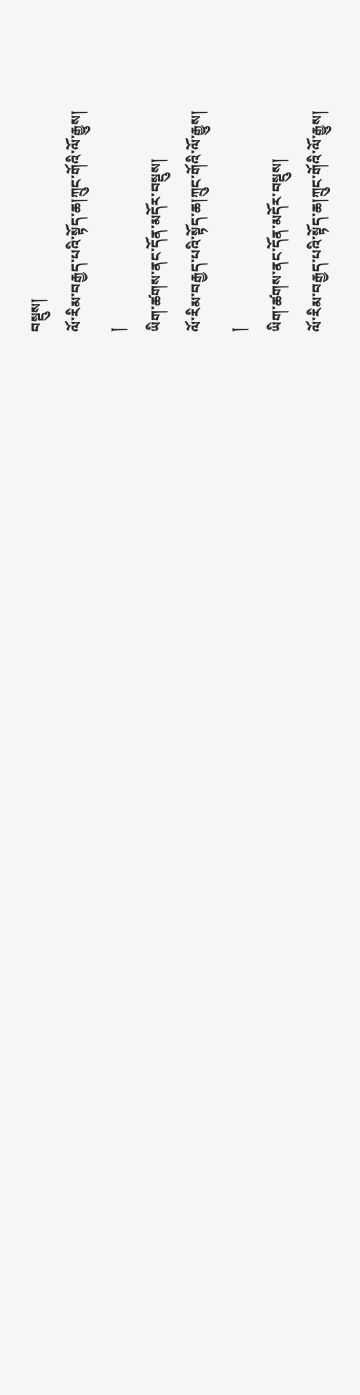བསྡུས།
ལོ་རིམ་བརྒྱད་པའི་སྟོད་ཆ།ཀྲུང་གོའི་ལོ་རྒྱུས།
།
ཡིག་ཚགས་ནང་དོན་མདོར་བསྡུས།
ལོ་རིམ་བརྒྱད་པའི་སྟོད་ཆ།ཀྲུང་གོའི་ལོ་རྒྱུས།
།
ཡིག་ཚགས་ནང་དོན་མདོར་བསྡུས།
ལོ་རིམ་བརྒྱད་པའི་སྟོད་ཆ།ཀྲུང་གོའི་ལོ་རྒྱུས།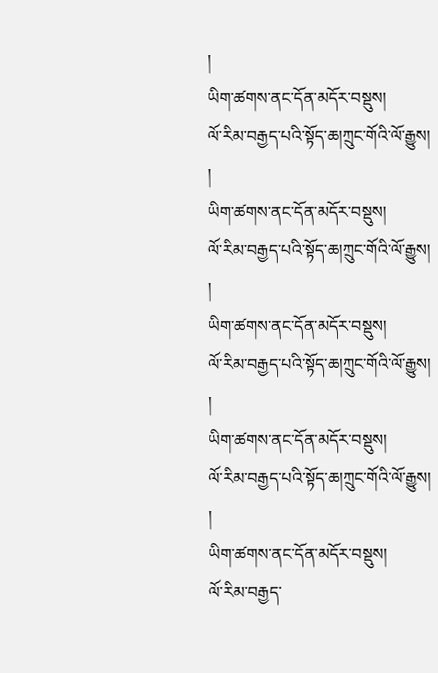།
ཡིག་ཚགས་ནང་དོན་མདོར་བསྡུས།
ལོ་རིམ་བརྒྱད་པའི་སྟོད་ཆ།ཀྲུང་གོའི་ལོ་རྒྱུས།
།
ཡིག་ཚགས་ནང་དོན་མདོར་བསྡུས།
ལོ་རིམ་བརྒྱད་པའི་སྟོད་ཆ།ཀྲུང་གོའི་ལོ་རྒྱུས།
།
ཡིག་ཚགས་ནང་དོན་མདོར་བསྡུས།
ལོ་རིམ་བརྒྱད་པའི་སྟོད་ཆ།ཀྲུང་གོའི་ལོ་རྒྱུས།
།
ཡིག་ཚགས་ནང་དོན་མདོར་བསྡུས།
ལོ་རིམ་བརྒྱད་པའི་སྟོད་ཆ།ཀྲུང་གོའི་ལོ་རྒྱུས།
།
ཡིག་ཚགས་ནང་དོན་མདོར་བསྡུས།
ལོ་རིམ་བརྒྱད་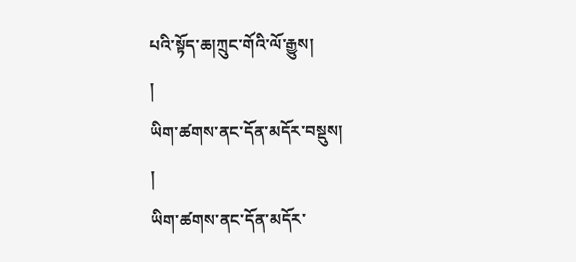པའི་སྟོད་ཆ།ཀྲུང་གོའི་ལོ་རྒྱུས།
།
ཡིག་ཚགས་ནང་དོན་མདོར་བསྡུས།
།
ཡིག་ཚགས་ནང་དོན་མདོར་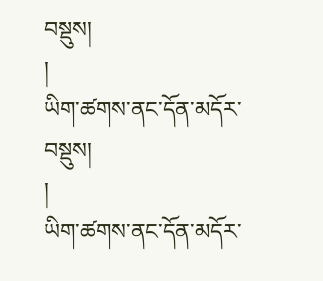བསྡུས།
།
ཡིག་ཚགས་ནང་དོན་མདོར་བསྡུས།
།
ཡིག་ཚགས་ནང་དོན་མདོར་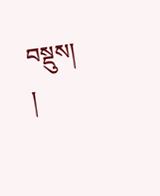བསྡུས།
།